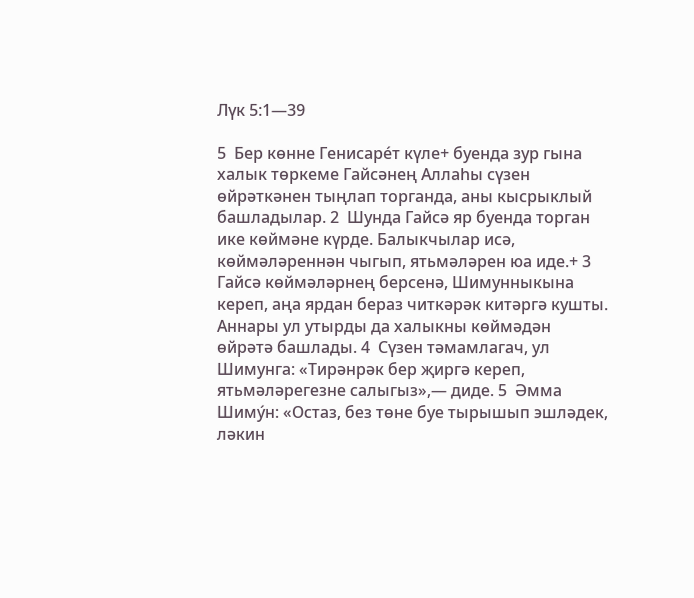Лүк 5:1—39

5  Бер көнне Генисаре́т күле+ буенда зур гына халык төркеме Гайсәнең Аллаһы сүзен өйрәткәнен тыңлап торганда, аны кысрыклый башладылар. 2  Шунда Гайсә яр буенда торган ике көймәне күрде. Балыкчылар исә, көймәләреннән чыгып, ятьмәләрен юа иде.+ 3  Гайсә көймәләрнең берсенә, Шимунныкына кереп, аңа ярдан бераз читкәрәк китәргә кушты. Аннары ул утырды да халыкны көймәдән өйрәтә башлады. 4  Сүзен тәмамлагач, ул Шимунга: «Тирәнрәк бер җиргә кереп, ятьмәләрегезне салыгыз»,— диде. 5  Әмма Шиму́н: «Остаз, без төне буе тырышып эшләдек, ләкин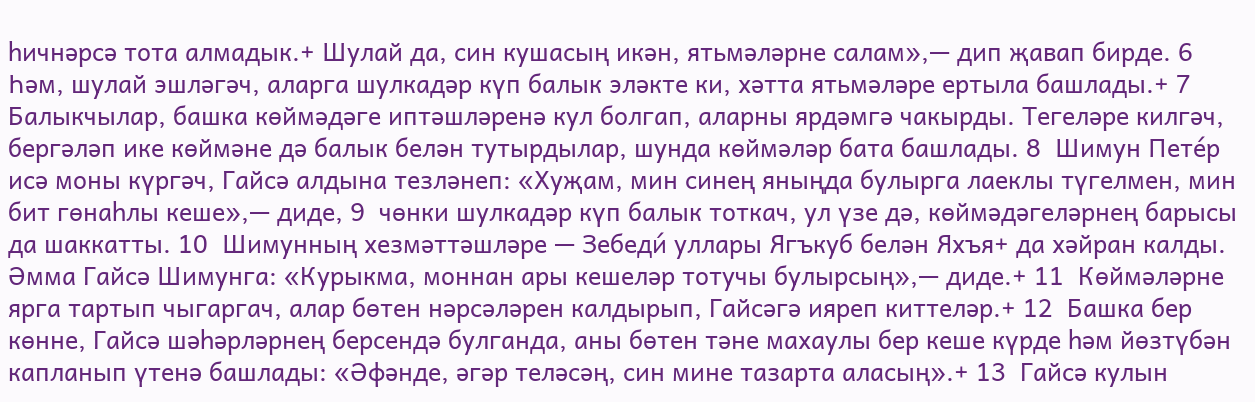һичнәрсә тота алмадык.+ Шулай да, син кушасың икән, ятьмәләрне салам»,— дип җавап бирде. 6  Һәм, шулай эшләгәч, аларга шулкадәр күп балык эләкте ки, хәтта ятьмәләре ертыла башлады.+ 7  Балыкчылар, башка көймәдәге иптәшләренә кул болгап, аларны ярдәмгә чакырды. Тегеләре килгәч, бергәләп ике көймәне дә балык белән тутырдылар, шунда көймәләр бата башлады. 8  Шимун Пете́р исә моны күргәч, Гайсә алдына тезләнеп: «Хуҗам, мин синең яныңда булырга лаеклы түгелмен, мин бит гөнаһлы кеше»,— диде, 9  чөнки шулкадәр күп балык тоткач, ул үзе дә, көймәдәгеләрнең барысы да шаккатты. 10  Шимунның хезмәттәшләре — Зебеди́ уллары Ягъкуб белән Яхъя+ да хәйран калды. Әмма Гайсә Шимунга: «Курыкма, моннан ары кешеләр тотучы булырсың»,— диде.+ 11  Көймәләрне ярга тартып чыгаргач, алар бөтен нәрсәләрен калдырып, Гайсәгә ияреп киттеләр.+ 12  Башка бер көнне, Гайсә шәһәрләрнең берсендә булганда, аны бөтен тәне махаулы бер кеше күрде һәм йөзтүбән капланып үтенә башлады: «Әфәнде, әгәр теләсәң, син мине тазарта аласың».+ 13  Гайсә кулын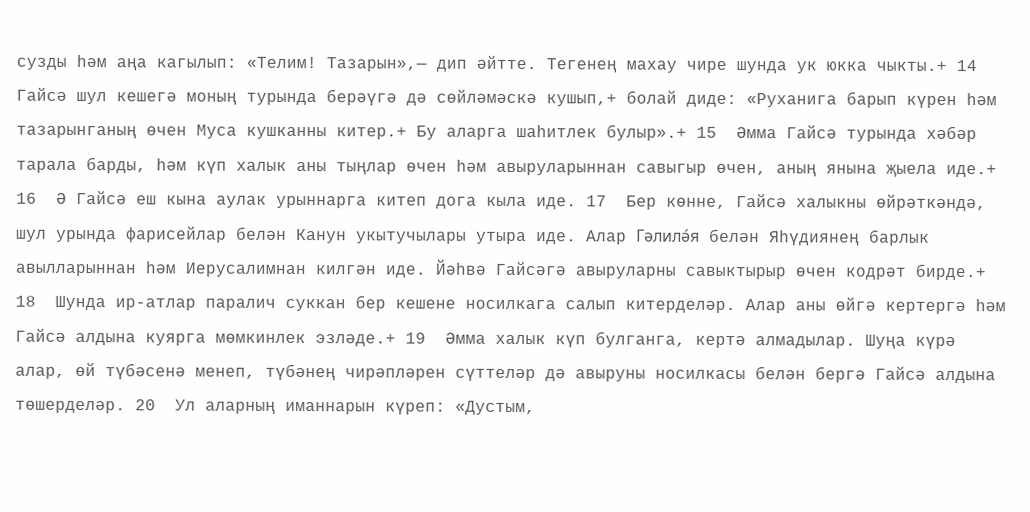сузды һәм аңа кагылып: «Телим! Тазарын»,— дип әйтте. Тегенең махау чире шунда ук юкка чыкты.+ 14  Гайсә шул кешегә моның турында берәүгә дә сөйләмәскә кушып,+ болай диде: «Руханига барып күрен һәм тазарынганың өчен Муса кушканны китер.+ Бу аларга шаһитлек булыр».+ 15  Әмма Гайсә турында хәбәр тарала барды, һәм күп халык аны тыңлар өчен һәм авыруларыннан савыгыр өчен, аның янына җыела иде.+ 16  Ә Гайсә еш кына аулак урыннарга китеп дога кыла иде. 17  Бер көнне, Гайсә халыкны өйрәткәндә, шул урында фарисейлар белән Канун укытучылары утыра иде. Алар Гәлилә́я белән Яһүдиянең барлык авылларыннан һәм Иерусалимнан килгән иде. Йәһвә Гайсәгә авыруларны савыктырыр өчен кодрәт бирде.+ 18  Шунда ир-атлар паралич суккан бер кешене носилкага салып китерделәр. Алар аны өйгә кертергә һәм Гайсә алдына куярга мөмкинлек эзләде.+ 19  Әмма халык күп булганга, кертә алмадылар. Шуңа күрә алар, өй түбәсенә менеп, түбәнең чирәпләрен сүттеләр дә авыруны носилкасы белән бергә Гайсә алдына төшерделәр. 20  Ул аларның иманнарын күреп: «Дустым,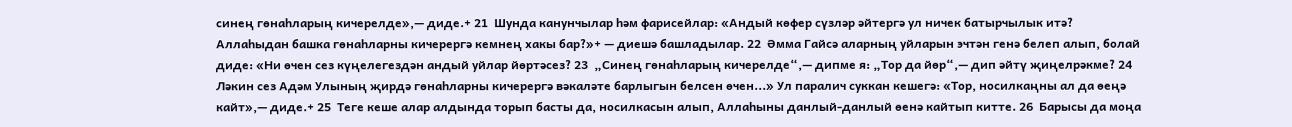синең гөнаһларың кичерелде»,— диде.+ 21  Шунда канунчылар һәм фарисейлар: «Андый көфер сүзләр әйтергә ул ничек батырчылык итә? Аллаһыдан башка гөнаһларны кичерергә кемнең хакы бар?»+ — диешә башладылар. 22  Әмма Гайсә аларның уйларын эчтән генә белеп алып, болай диде: «Ни өчен сез күңелегездән андый уйлар йөртәсез? 23  „Синең гөнаһларың кичерелде“,— дипме я: „Тор да йөр“,— дип әйтү җиңелрәкме? 24  Ләкин сез Адәм Улының җирдә гөнаһларны кичерергә вәкаләте барлыгын белсен өчен...» Ул паралич суккан кешегә: «Тор, носилкаңны ал да өеңә кайт»,— диде.+ 25  Теге кеше алар алдында торып басты да, носилкасын алып, Аллаһыны данлый-данлый өенә кайтып китте. 26  Барысы да моңа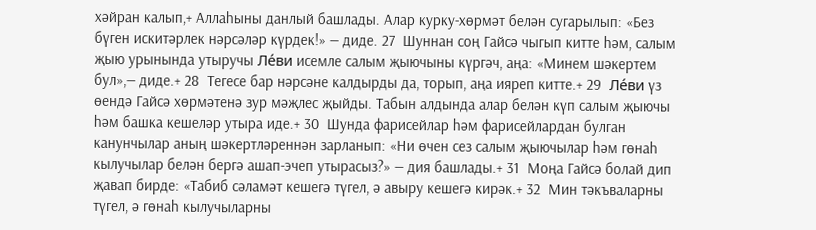хәйран калып,+ Аллаһыны данлый башлады. Алар курку-хөрмәт белән сугарылып: «Без бүген искитәрлек нәрсәләр күрдек!» — диде. 27  Шуннан соң Гайсә чыгып китте һәм, салым җыю урынында утыручы Ле́ви исемле салым җыючыны күргәч, аңа: «Минем шәкертем бул»,— диде.+ 28  Тегесе бар нәрсәне калдырды да, торып, аңа ияреп китте.+ 29  Ле́ви үз өендә Гайсә хөрмәтенә зур мәҗлес җыйды. Табын алдында алар белән күп салым җыючы һәм башка кешеләр утыра иде.+ 30  Шунда фарисейлар һәм фарисейлардан булган канунчылар аның шәкертләреннән зарланып: «Ни өчен сез салым җыючылар һәм гөнаһ кылучылар белән бергә ашап-эчеп утырасыз?» — дия башлады.+ 31  Моңа Гайсә болай дип җавап бирде: «Табиб сәламәт кешегә түгел, ә авыру кешегә кирәк.+ 32  Мин тәкъваларны түгел, ә гөнаһ кылучыларны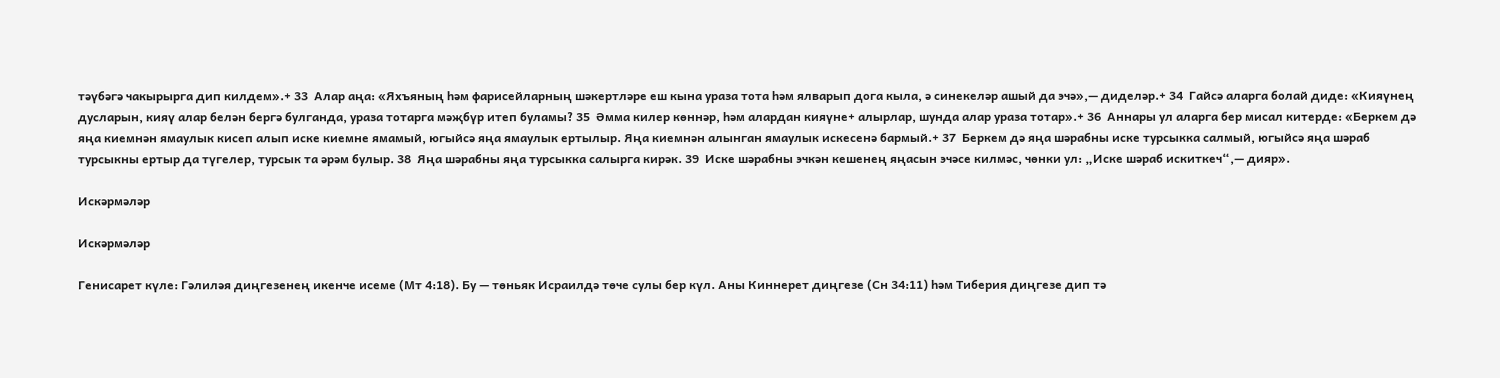тәүбәгә чакырырга дип килдем».+ 33  Алар аңа: «Яхъяның һәм фарисейларның шәкертләре еш кына ураза тота һәм ялварып дога кыла, ә синекеләр ашый да эчә»,— диделәр.+ 34  Гайсә аларга болай диде: «Кияүнең дусларын, кияү алар белән бергә булганда, ураза тотарга мәҗбүр итеп буламы? 35  Әмма килер көннәр, һәм алардан кияүне+ алырлар, шунда алар ураза тотар».+ 36  Аннары ул аларга бер мисал китерде: «Беркем дә яңа киемнән ямаулык кисеп алып иске киемне ямамый, югыйсә яңа ямаулык ертылыр. Яңа киемнән алынган ямаулык искесенә бармый.+ 37  Беркем дә яңа шәрабны иске турсыкка салмый, югыйсә яңа шәраб турсыкны ертыр да түгелер, турсык та әрәм булыр. 38  Яңа шәрабны яңа турсыкка салырга кирәк. 39  Иске шәрабны эчкән кешенең яңасын эчәсе килмәс, чөнки ул: „Иске шәраб искиткеч“,— дияр».

Искәрмәләр

Искәрмәләр

Генисарет күле: Гәлиләя диңгезенең икенче исеме (Мт 4:18). Бу — төньяк Исраилдә төче сулы бер күл. Аны Киннерет диңгезе (Сн 34:11) һәм Тиберия диңгезе дип тә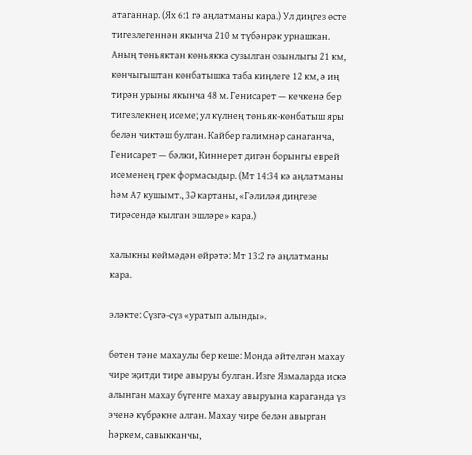атаганнар. (Ях 6:1 гә аңлатманы кара.) Ул диңгез өсте тигезлегеннән якынча 210 м түбәнрәк урнашкан. Аның төньяктан көньякка сузылган озынлыгы 21 км, көнчыгыштан көнбатышка таба киңлеге 12 км, ә иң тирән урыны якынча 48 м. Генисарет — кечкенә бер тигезлекнең исеме; ул күлнең төньяк-көнбатыш яры белән чиктәш булган. Кайбер галимнәр санаганча, Генисарет — бәлки, Киннерет дигән борынгы еврей исеменең грек формасыдыр. (Мт 14:34 кә аңлатманы һәм А7 кушымт., 3Ә картаны, «Гәлиләя диңгезе тирәсендә кылган эшләре» кара.)

халыкны көймәдән өйрәтә: Мт 13:2 гә аңлатманы кара.

эләкте: Сүзгә-сүз «уратып алынды».

бөтен тәне махаулы бер кеше: Монда әйтелгән махау чире җитди тире авыруы булган. Изге Язмаларда искә алынган махау бүгенге махау авыруына караганда үз эченә күбрәкне алган. Махау чире белән авырган һәркем, савыкканчы,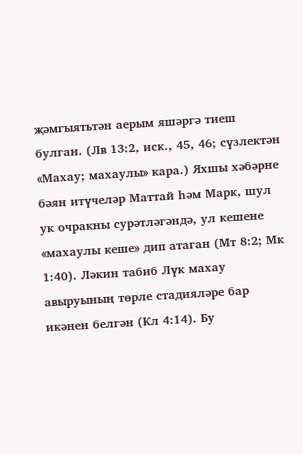җәмгыятьтән аерым яшәргә тиеш булган. (Лв 13:2, иск., 45, 46; сүзлектән «Махау; махаулы» кара.) Яхшы хәбәрне бәян итүчеләр Маттай һәм Марк, шул ук очракны сурәтләгәндә, ул кешене «махаулы кеше» дип атаган (Мт 8:2; Мк 1:40). Ләкин табиб Лүк махау авыруының төрле стадияләре бар икәнен белгән (Кл 4:14). Бу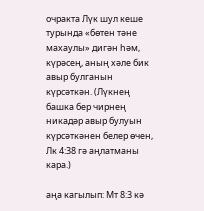очракта Лүк шул кеше турында «бөтен тәне махаулы» дигән һәм, күрәсең, аның хәле бик авыр булганын күрсәткән. (Лүкнең башка бер чирнең никадәр авыр булуын күрсәткәнен белер өчен, Лк 4:38 гә аңлатманы кара.)

аңа кагылып: Мт 8:3 кә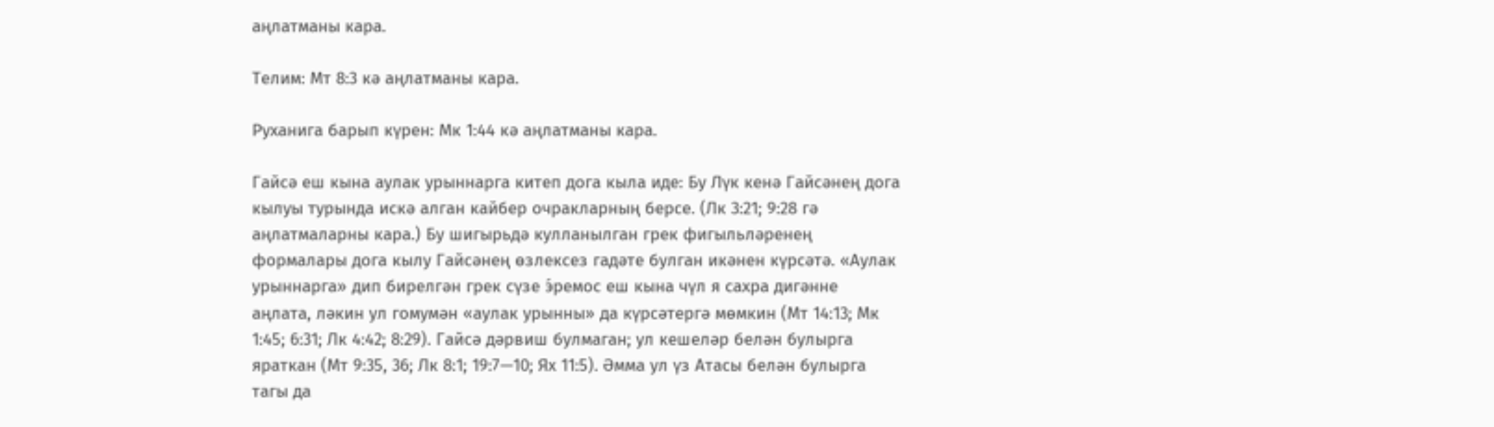аңлатманы кара.

Телим: Мт 8:3 кә аңлатманы кара.

Руханига барып күрен: Мк 1:44 кә аңлатманы кара.

Гайсә еш кына аулак урыннарга китеп дога кыла иде: Бу Лүк кенә Гайсәнең дога кылуы турында искә алган кайбер очракларның берсе. (Лк 3:21; 9:28 гә аңлатмаларны кара.) Бу шигырьдә кулланылган грек фигыльләренең формалары дога кылу Гайсәнең өзлексез гадәте булган икәнен күрсәтә. «Аулак урыннарга» дип бирелгән грек сүзе э́ремос еш кына чүл я сахра дигәнне аңлата, ләкин ул гомумән «аулак урынны» да күрсәтергә мөмкин (Мт 14:13; Мк 1:45; 6:31; Лк 4:42; 8:29). Гайсә дәрвиш булмаган; ул кешеләр белән булырга яраткан (Мт 9:35, 36; Лк 8:1; 19:7—10; Ях 11:5). Әмма ул үз Атасы белән булырга тагы да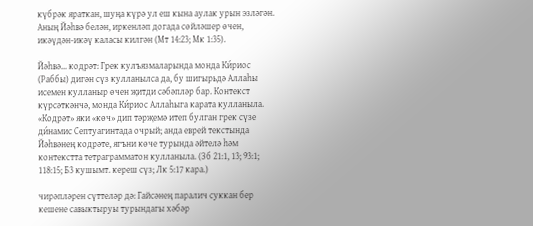күбрәк яраткан, шуңа күрә ул еш кына аулак урын эзләгән. Аның Йәһвә белән, иркенләп догада сөйләшер өчен, икәүдән-икәү каласы килгән (Мт 14:23; Мк 1:35).

Йәһвә... кодрәт: Грек кулъязмаларында монда Ки́риос (Раббы) дигән сүз кулланылса да, бу шигырьдә Аллаһы исемен кулланыр өчен җитди сәбәпләр бар. Контекст күрсәткәнчә, монда Ки́риос Аллаһыга карата кулланыла. «Кодрәт» яки «көч» дип тәрҗемә итеп булган грек сүзе ди́намис Септуагинтада очрый; анда еврей текстында Йәһвәнең кодрәте, ягъни көче турында әйтелә һәм контекстта тетраграмматон кулланыла. (Зб 21:1, 13; 93:1; 118:15; Б3 кушымт. кереш сүз; Лк 5:17 кара.)

чирәпләрен сүттеләр дә: Гайсәнең паралич суккан бер кешене савыктыруы турындагы хәбәр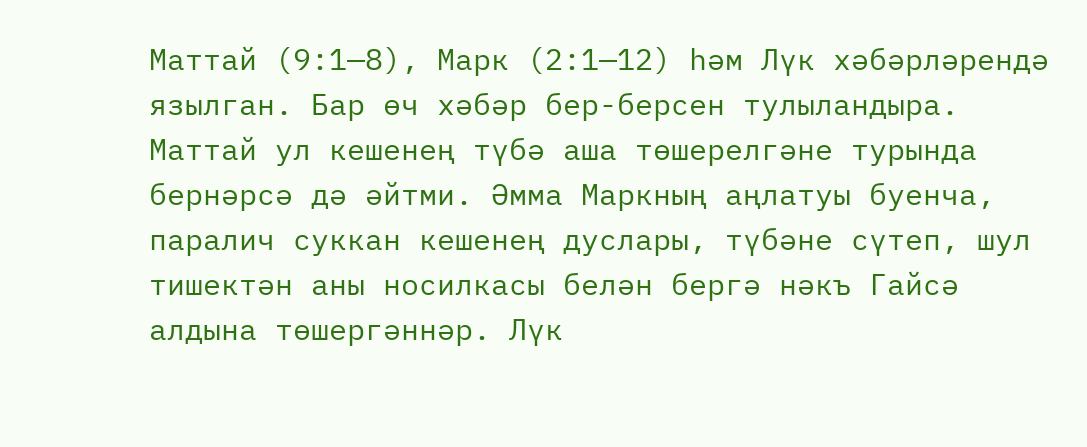Маттай (9:1—8), Марк (2:1—12) һәм Лүк хәбәрләрендә язылган. Бар өч хәбәр бер-берсен тулыландыра. Маттай ул кешенең түбә аша төшерелгәне турында бернәрсә дә әйтми. Әмма Маркның аңлатуы буенча, паралич суккан кешенең дуслары, түбәне сүтеп, шул тишектән аны носилкасы белән бергә нәкъ Гайсә алдына төшергәннәр. Лүк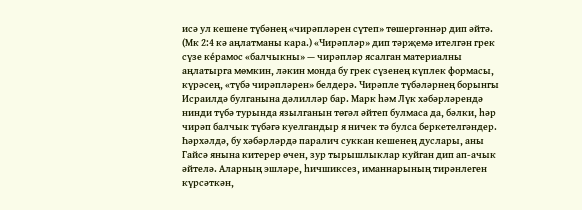исә ул кешене түбәнең «чирәпләрен сүтеп» төшергәннәр дип әйтә. (Мк 2:4 кә аңлатманы кара.) «Чирәпләр» дип тәрҗемә ителгән грек сүзе ке́рамос «балчыкны» — чирәпләр ясалган материалны аңлатырга мөмкин, ләкин монда бу грек сүзенең күплек формасы, күрәсең, «түбә чирәпләрен» белдерә. Чирәпле түбәләрнең борынгы Исраилдә булганына дәлилләр бар. Марк һәм Лүк хәбәрләрендә нинди түбә турында язылганын төгәл әйтеп булмаса да, бәлки, һәр чирәп балчык түбәгә куелгандыр я ничек тә булса беркетелгәндер. Һәрхәлдә, бу хәбәрләрдә паралич суккан кешенең дуслары, аны Гайсә янына китерер өчен, зур тырышлыклар куйган дип ап-ачык әйтелә. Аларның эшләре, һичшиксез, иманнарының тирәнлеген күрсәткән,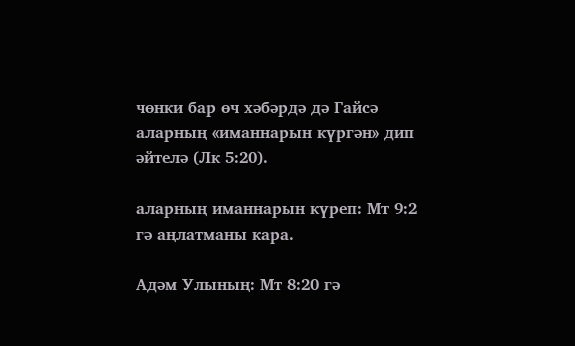чөнки бар өч хәбәрдә дә Гайсә аларның «иманнарын күргән» дип әйтелә (Лк 5:20).

аларның иманнарын күреп: Мт 9:2 гә аңлатманы кара.

Адәм Улының: Мт 8:20 гә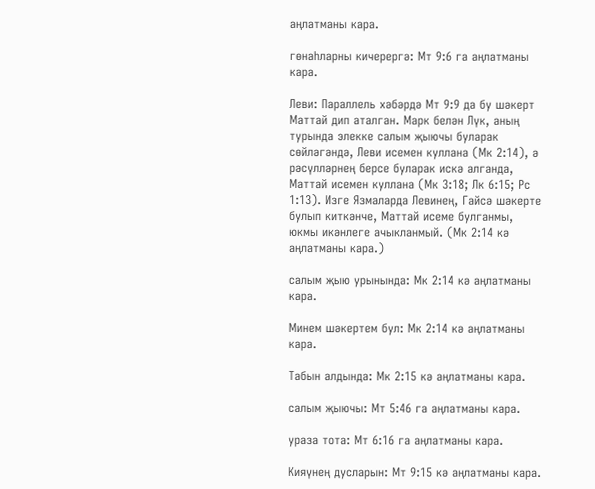аңлатманы кара.

гөнаһларны кичерергә: Мт 9:6 га аңлатманы кара.

Леви: Параллель хәбәрдә Мт 9:9 да бу шәкерт Маттай дип аталган. Марк белән Лүк, аның турында элекке салым җыючы буларак сөйләгәндә, Леви исемен куллана (Мк 2:14), ә рәсүлләрнең берсе буларак искә алганда, Маттай исемен куллана (Мк 3:18; Лк 6:15; Рс 1:13). Изге Язмаларда Левинең, Гайсә шәкерте булып киткәнче, Маттай исеме булганмы, юкмы икәнлеге ачыкланмый. (Мк 2:14 кә аңлатманы кара.)

салым җыю урынында: Мк 2:14 кә аңлатманы кара.

Минем шәкертем бул: Мк 2:14 кә аңлатманы кара.

Табын алдында: Мк 2:15 кә аңлатманы кара.

салым җыючы: Мт 5:46 га аңлатманы кара.

ураза тота: Мт 6:16 га аңлатманы кара.

Кияүнең дусларын: Мт 9:15 кә аңлатманы кара.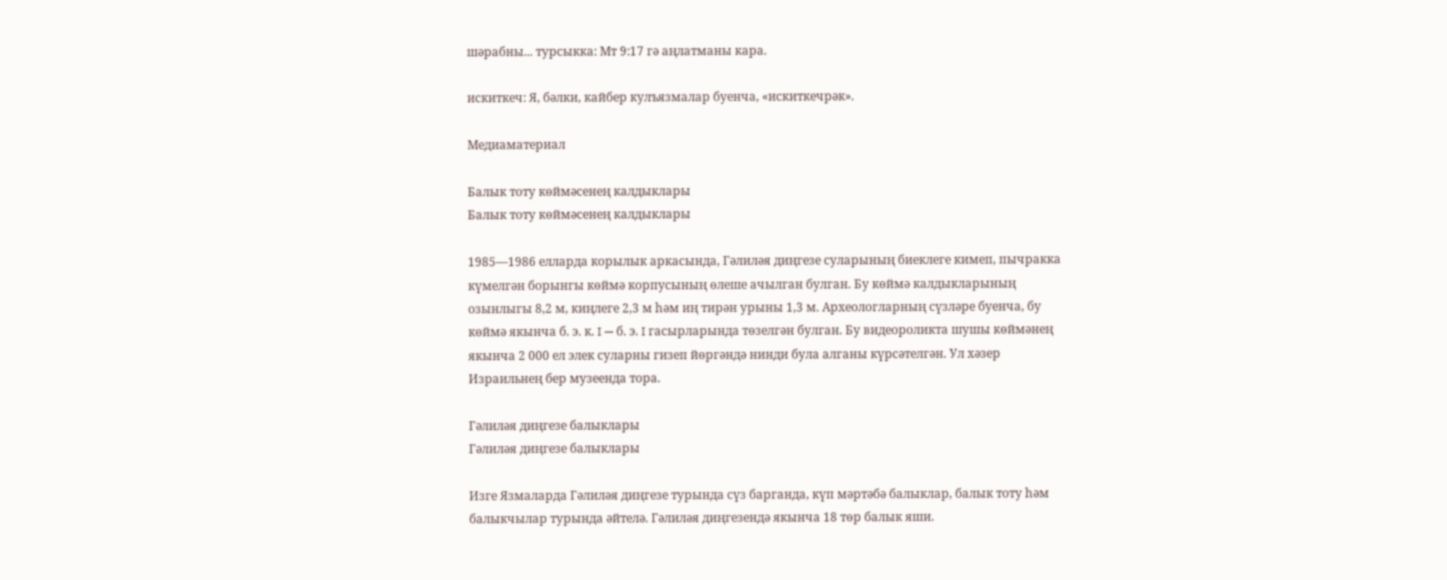шәрабны... турсыкка: Мт 9:17 гә аңлатманы кара.

искиткеч: Я, бәлки, кайбер кулъязмалар буенча, «искиткечрәк».

Медиаматериал

Балык тоту көймәсенең калдыклары
Балык тоту көймәсенең калдыклары

1985—1986 елларда корылык аркасында, Гәлиләя диңгезе суларының биеклеге кимеп, пычракка күмелгән борынгы көймә корпусының өлеше ачылган булган. Бу көймә калдыкларының озынлыгы 8,2 м, киңлеге 2,3 м һәм иң тирән урыны 1,3 м. Археологларның сүзләре буенча, бу көймә якынча б. э. к. I — б. э. I гасырларында төзелгән булган. Бу видеороликта шушы көймәнең якынча 2 000 ел элек суларны гизеп йөргәндә нинди була алганы күрсәтелгән. Ул хәзер Израильнең бер музеенда тора.

Гәлиләя диңгезе балыклары
Гәлиләя диңгезе балыклары

Изге Язмаларда Гәлиләя диңгезе турында сүз барганда, күп мәртәбә балыклар, балык тоту һәм балыкчылар турында әйтелә. Гәлиләя диңгезендә якынча 18 төр балык яши.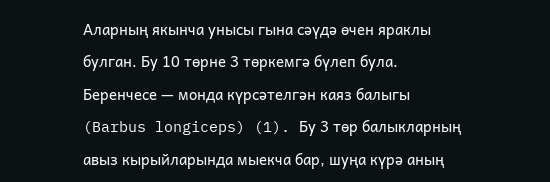Аларның якынча унысы гына сәүдә өчен яраклы булган. Бу 10 төрне 3 төркемгә бүлеп була. Беренчесе — монда күрсәтелгән каяз балыгы (Barbus longiceps) (1). Бу 3 төр балыкларның авыз кырыйларында мыекча бар, шуңа күрә аның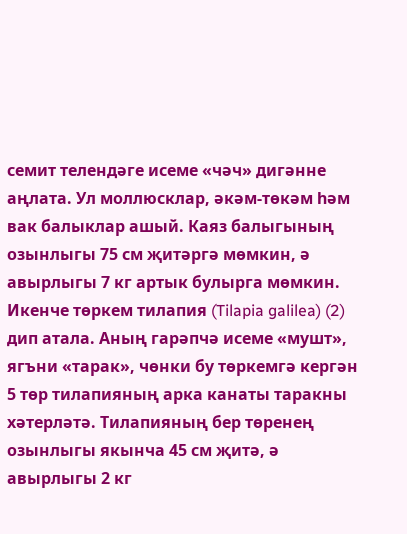семит телендәге исеме «чәч» дигәнне аңлата. Ул моллюсклар, әкәм-төкәм һәм вак балыклар ашый. Каяз балыгының озынлыгы 75 см җитәргә мөмкин, ә авырлыгы 7 кг артык булырга мөмкин. Икенче төркем тилапия (Tilapia galilea) (2) дип атала. Аның гарәпчә исеме «мушт», ягъни «тарак», чөнки бу төркемгә кергән 5 төр тилапияның арка канаты таракны хәтерләтә. Тилапияның бер төренең озынлыгы якынча 45 см җитә, ә авырлыгы 2 кг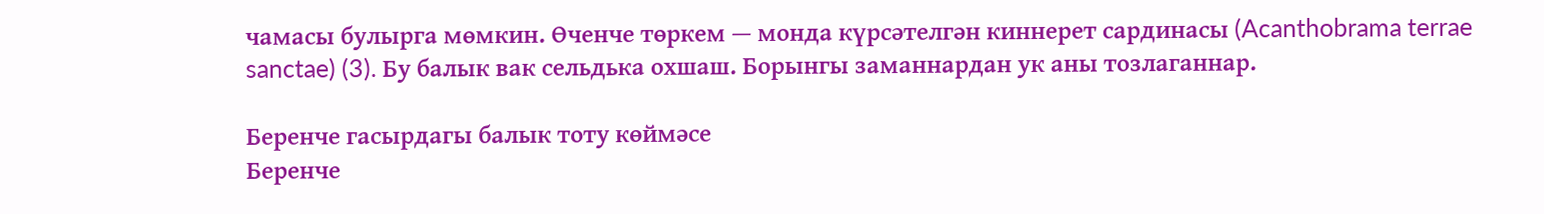чамасы булырга мөмкин. Өченче төркем — монда күрсәтелгән киннерет сардинасы (Acanthobrama terrae sanctae) (3). Бу балык вак сельдька охшаш. Борынгы заманнардан ук аны тозлаганнар.

Беренче гасырдагы балык тоту көймәсе
Беренче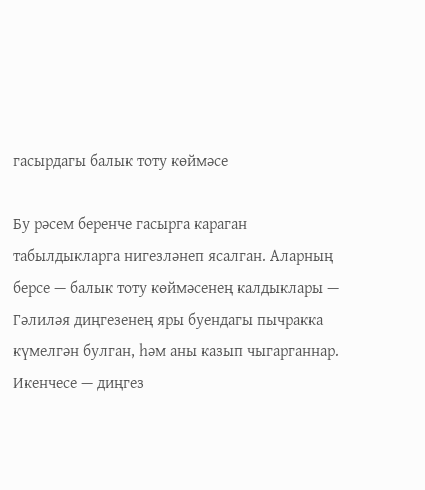гасырдагы балык тоту көймәсе

Бу рәсем беренче гасырга караган табылдыкларга нигезләнеп ясалган. Аларның берсе — балык тоту көймәсенең калдыклары — Гәлиләя диңгезенең яры буендагы пычракка күмелгән булган, һәм аны казып чыгарганнар. Икенчесе — диңгез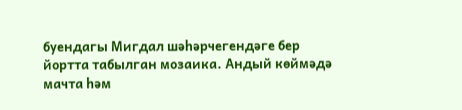буендагы Мигдал шәһәрчегендәге бер йортта табылган мозаика. Андый көймәдә мачта һәм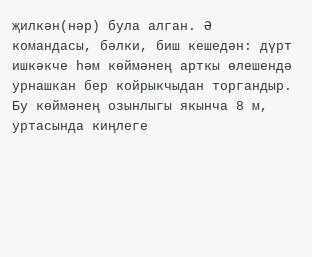җилкән(нәр) була алган. Ә командасы, бәлки, биш кешедән: дүрт ишкәкче һәм көймәнең арткы өлешендә урнашкан бер койрыкчыдан торгандыр. Бу көймәнең озынлыгы якынча 8 м, уртасында киңлеге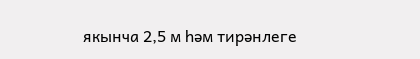якынча 2,5 м һәм тирәнлеге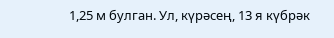1,25 м булган. Ул, күрәсең, 13 я күбрәк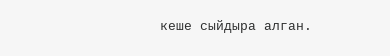кеше сыйдыра алган.